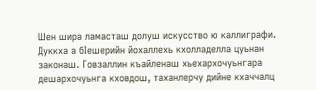Шен шира ламасташ долуш искусство ю каллиграфи. Дуккха а бIешерийн йохаллехь кхолладелла цуьнан законаш. Говзаллин къайленаш хьехархочуьнгара дешархочуьнга кховдош, таханлерчу дийне кхаччалц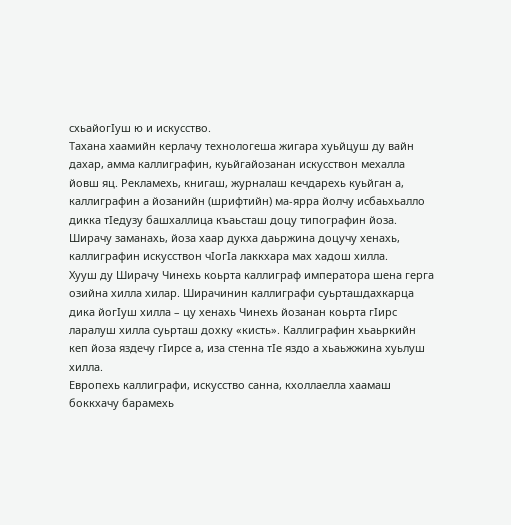схьайогIуш ю и искусство.
Тахана хаамийн керлачу технологеша жигара хуьйцуш ду вайн дахар, амма каллиграфин, куьйгайозанан искусствон мехалла йовш яц. Рекламехь, книгаш, журналаш кечдарехь куьйган а, каллиграфин а йозанийн (шрифтийн) ма-ярра йолчу исбаьхьалло дикка тIедузу башхаллица къаьсташ доцу типографин йоза.
Ширачу заманахь, йоза хаар дукха даьржина доцучу хенахь, каллиграфин искусствон чIогIа лаккхара мах хадош хилла.
Хууш ду Ширачу Чинехь коьрта каллиграф императора шена герга озийна хилла хилар. Ширачинин каллиграфи суьрташдахкарца дика йогIуш хилла – цу хенахь Чинехь йозанан коьрта гIирс ларалуш хилла суьрташ дохку «кисть». Каллиграфин хьаьркийн кеп йоза яздечу гIирсе а, иза стенна тIе яздо а хьаьжжина хуьлуш хилла.
Европехь каллиграфи, искусство санна, кхоллаелла хаамаш боккхачу барамехь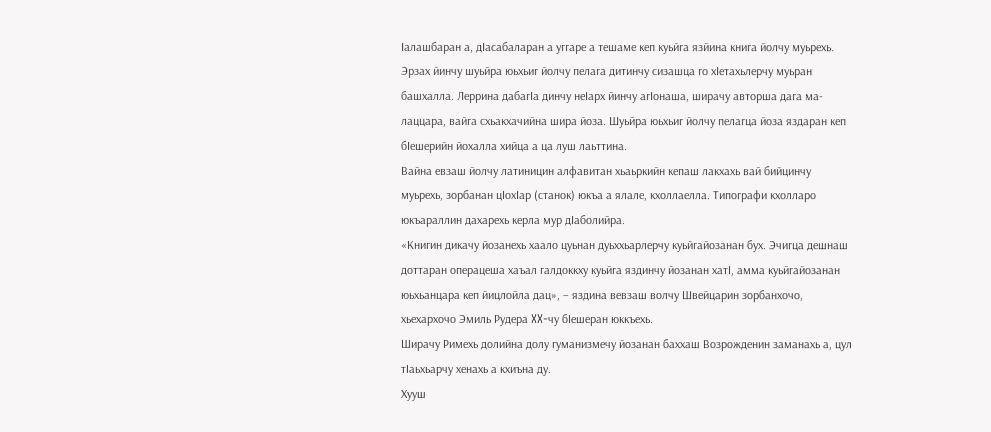Iалашбаран а, дIасабаларан а уггаре а тешаме кеп куьйга язйина книга йолчу муьрехь.
Эрзах йинчу шуьйра юьхьиг йолчу пелага дитинчу сизашца го хIетахьлерчу муьран башхалла. Леррина дабагIа динчу неIарх йинчу агIонаша, ширачу авторша дага ма-лаццара, вайга схьакхачийна шира йоза. Шуьйра юьхьиг йолчу пелагца йоза яздаран кеп бIешерийн йохалла хийца а ца луш лаьттина.
Вайна евзаш йолчу латиницин алфавитан хьаьркийн кепаш лакхахь вай бийцинчу муьрехь, зорбанан цIохIар (станок) юкъа а ялале, кхоллаелла. Типографи кхолларо юкъараллин дахарехь керла мур дIаболийра.
«Книгин дикачу йозанехь хаало цуьнан дуьххьарлерчу куьйгайозанан бух. Эчигца дешнаш доттаран операцеша хаъал галдоккху куьйга яздинчу йозанан хатI, амма куьйгайозанан юьхьанцара кеп йицлойла дац», – яздина вевзаш волчу Швейцарин зорбанхочо, хьехархочо Эмиль Рудера XX-чу бIешеран юккъехь.
Ширачу Римехь долийна долу гуманизмечу йозанан баххаш Возрожденин заманахь а, цул тIаьхьарчу хенахь а кхиъна ду.
Хууш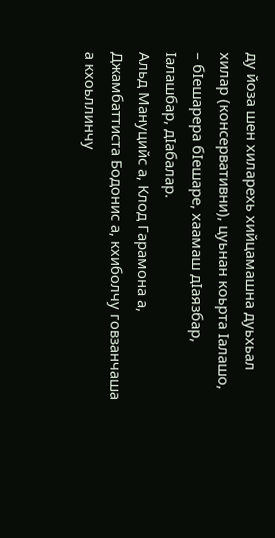ду йоза шен хиларехь хийцамашна дуьхьал хилар (консервативни), цуьнан коьрта Iалашо, – бIешарера бIешаре, хаамаш дIаязбар, Iалашбар, дIабалар.
Альд Мануцийс а, Клод Гарамона а, Джамбаттиста Бодонис а, кхиболчу говзанчаша а кхоьллинчу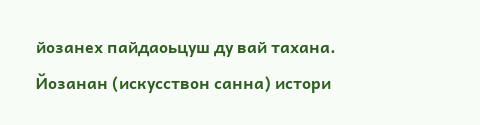йозанех пайдаоьцуш ду вай тахана.
Йозанан (искусствон санна) истори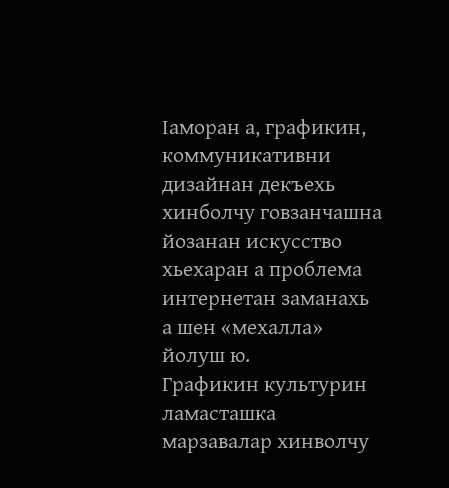Iаморан а, графикин, коммуникативни дизайнан декъехь хинболчу говзанчашна йозанан искусство хьехаран а проблема интернетан заманахь а шен «мехалла» йолуш ю.
Графикин культурин ламасташка марзавалар хинволчу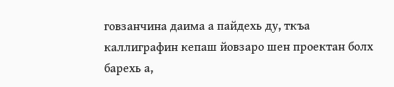говзанчина даима а пайдехь ду, ткъа каллиграфин кепаш йовзаро шен проектан болх барехь а,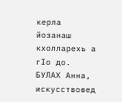керла йозанаш кхолларехь а гIо до.
БУЛАХ Анна,
искусствовед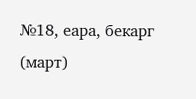№18, еара, бекарг (март)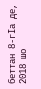беттан 8-гIа де, 2018 шо